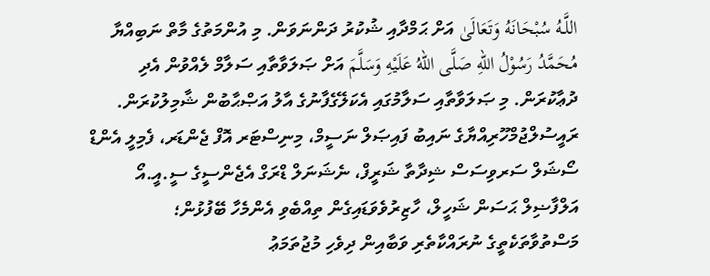اللَّـهُ سُبْحَانَهُ وَتَعَالَىٰ އަށް ޙަމްދާއި ޝުކުރު ދަންނަވަން. މި އުންމަތުގެ މާތް ނަބިއްޔާ مُحَمَّدُ رَسُوْلُ اللهِ صَلَّى اللهُ عَلَيْهِ وَسَلَّمَ އަށް ޞަލަވާތާއި ސަލާމް ލެއްވުން އެދި ދުޢާކުރަން. މި ޞަލަވާތާއި ސަލާމުގައި އެކަލޭގެފާނުގެ އާލު އަޞްޙާބުން ޝާމިލުކުރަން.
ރައީސުލްޖުމްހޫރިއްޔާގެ ނައިބު ފައިޞަލް ނަސީމް، މިނިސްޓަރ އޮފް ޖެންޑަރ، ފެމިލީ އެންޑް ސޯޝަލް ސަރވިސަސް ޝިދާތާ ޝަރީފް، ނެޝަނަލް ޑްރަގް އެޖެންސީގެ ސީ.އީ.އޯ އަލްފާޟިލް ޙަސަން ޝަހީލް، ހާޒިރުވެވަޑައިގެން ތިއްބެވި އެންމެހާ ބޭފުޅުން؛
މަސްތުވާތަކެތީގެ ނުރައްކާތެރި ވަބާއިން ދިވެހި މުޖުތަމަޢު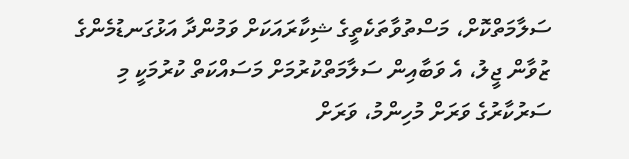ސަލާމަތްކޮށް، މަސްތުވާތަކެތީގެ ޝިކާރައަކަށް ވަމުންދާ އަޅުގަނޑުމެންގެ ޒުވާން ޖީލު، އެ ވަބާއިން ސަލާމަތްކުރުމަށް މަސައްކަތް ކުރުމަކީ މި ސަރުކާރުގެ ވަރަށް މުހިންމު، ވަރަށް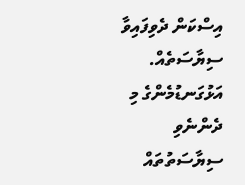އިސްކަން ދެވިފައިވާ ސިޔާސަތެއް. އަޅުގަނޑުމެންގެ މި ދެންނެވި ސިޔާސަތުތައް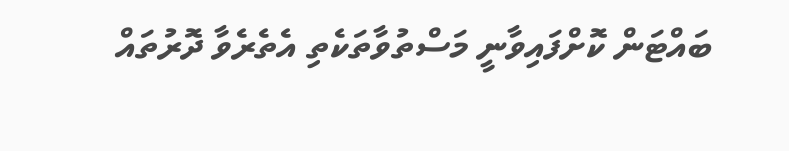ބައްޓަން ކޮށްފައިވާނީ މަސްތުވާތަކެތި އެތެރެވާ ދޮރުތައް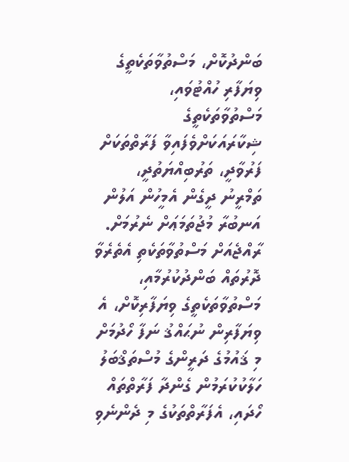ބަންދުކޮށް، މަސްތުވާތަކެތީގެ ވިޔަފާރި ހުއްޓުވައި، މަސްތުވާތަކެތީގެ ޝިކާރައަކަށްވެފައިވާ ފަރާތްތަކަށް ފަރުވާދީ، ތަރުބިއްޔަތުދީ، ތަމްރީނު ދީގެން އެމީހުން އަލުން އަނބުރާ މުޖުތަމަޢަށް ނެރުމަށް.
ރާއްޖެއަށް މަސްތުވާތަކެތި އެތެރެވާ ދޮރުތައް ބަންދުކުރުމާއި، މަސްތުވާތަކެތީގެ ވިޔަފާރިކޮށް، އެ ވިޔަފާރިން ނުޙައްޤު ނަފާ ހޯދުމަށް މި ޤައުމުގެ ދަރީންގެ މުސްތަޤްބަލު ހަލާކުކުރަމުން ގެންދާ ފަރާތްތައް ހޯދައި، އެފަރާތްތަކުގެ މި ދެންނެވި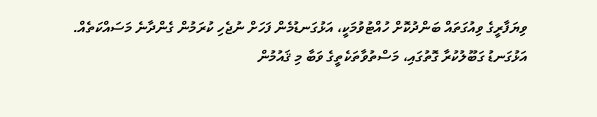ވިޔަފާރީގެ ވިއުގަތައް ބަންދުކޮށް ހުއްޓުވުމަކީ، އަޅުގަނޑުމެން ފަހަށް ނުޖެހި ކުރަމުން ގެންދާނެ މަސައްކަތެއް.
އަޅުގަނޑު ގަބޫލުކުރާ ގޮތުގައި، މަސްތުވާތަކެތީގެ ވަބާ މި ޤައުމުން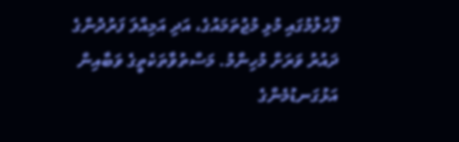ފޮހެލުމުގައި މުޅި މުޖުތަމައުގެ، އަދި އަމިއްލަ ފަރުދުންގެ ދައުރު ވަރަށް މުހިންމު. މަސްތުވާތަކެތީގެ ވަބާއިން އަޅުގަނޑުމެންގެ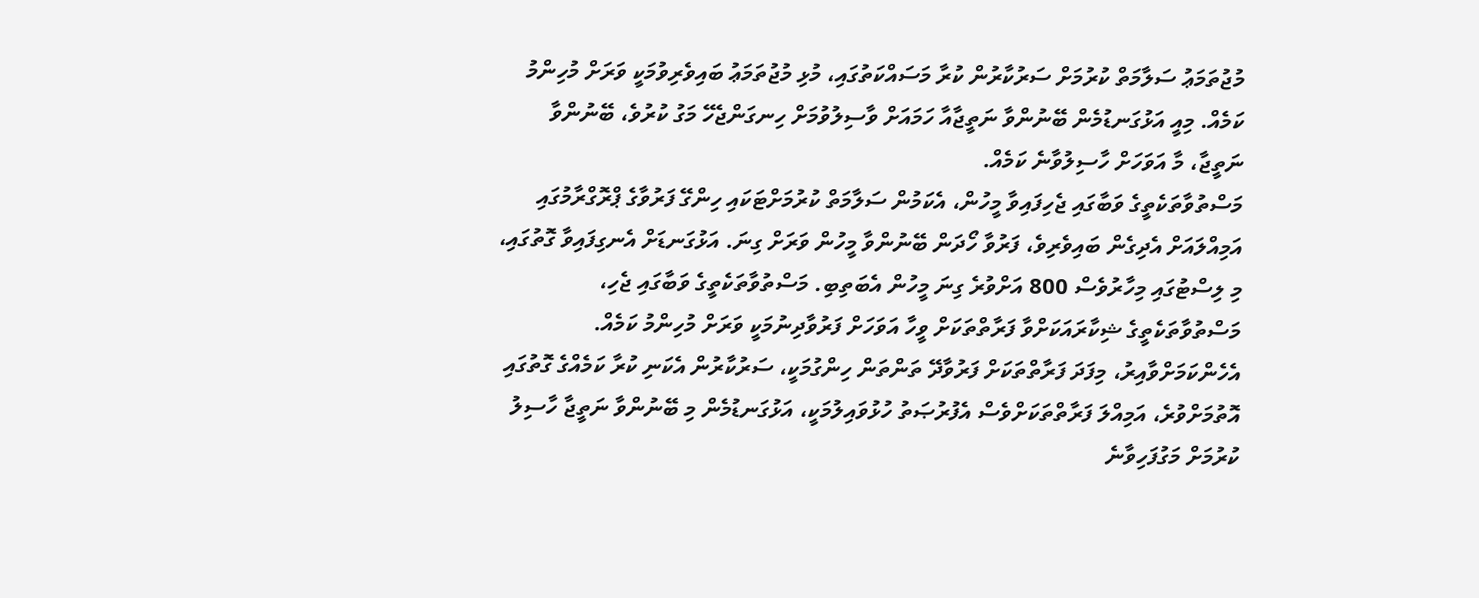މުޖުތަމަޢު ސަލާމަތް ކުރުމަށް ސަރުކާރުން ކުރާ މަސައްކަތުގައި، މުޅި މުޖުތަމަޢު ބައިވެރިވުމަކީ ވަރަށް މުހިންމު ކަމެއް. މިއީ އަޅުގަނޑުމެން ބޭނުންވާ ނަތީޖާއާ ހަމައަށް ވާސިލުވުމަށް ހިނގަންޖެހޭ މަގު ކުރުވެ، ބޭނުންވާ ނަތީޖާ، މާ އަވަހަށް ހާސިލުވާނެ ކަމެއް.
މަސްތުވާތަކެތީގެ ވަބާގައި ޖެހިފައިވާ މީހުން، އެކަމުން ސަލާމަތް ކުރުމަށްޓަކައި ހިންގޭ ފަރުވާގެ ޕްރޮގްރާމުގައި އަމިއްލައަށް އެދިގެން ބައިވެރިވެ، ފަރުވާ ހޯދަން ބޭނުންވާ މީހުން ވަރަށް ގިނަ. އަޅުގަނޑަށް އެނގިފައިވާ ގޮތުގައި، މި ލިސްޓުގައި މިހާރުވެސް 800 އަށްވުރެ ގިނަ މީހުން އެބަތިބި. މަސްތުވާތަކެތީގެ ވަބާގައި ޖެހި، މަސްތުވާތަކެތީގެ ޝިކާރައަކަށްވާ ފަރާތްތަކަށް ވީހާ އަވަހަށް ފަރުވާދިނުމަކީ ވަރަށް މުހިންމު ކަމެއް. އެހެންކަމަށްވާއިރު، މިފަދަ ފަރާތްތަކަށް ފަރުވާދޭ ތަންތަން ހިންގުމަކީ، ސަރުކާރުން އެކަނި ކުރާ ކަމެއްގެ ގޮތުގައި އޮތުމަށްވުރެ، އަމިއްލަ ފަރާތްތަކަށްވެސް އެފުރުޞަތު ހުޅުވައިލުމަކީ، އަޅުގަނޑުމެން މި ބޭނުންވާ ނަތީޖާ ހާސިލު ކުރުމަށް މަގުފަހިވާނެ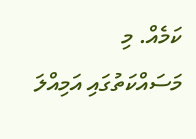ކަމެއް. މި މަސައްކަތުގައި އަމިއްލަ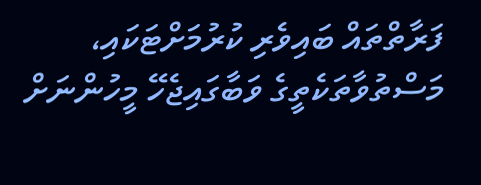ފަރާތްތައް ބައިވެރި ކުރުމަށްޓަކައި، މަސްތުވާތަކެތީގެ ވަބާގައިޖެހޭ މީހުންނަށް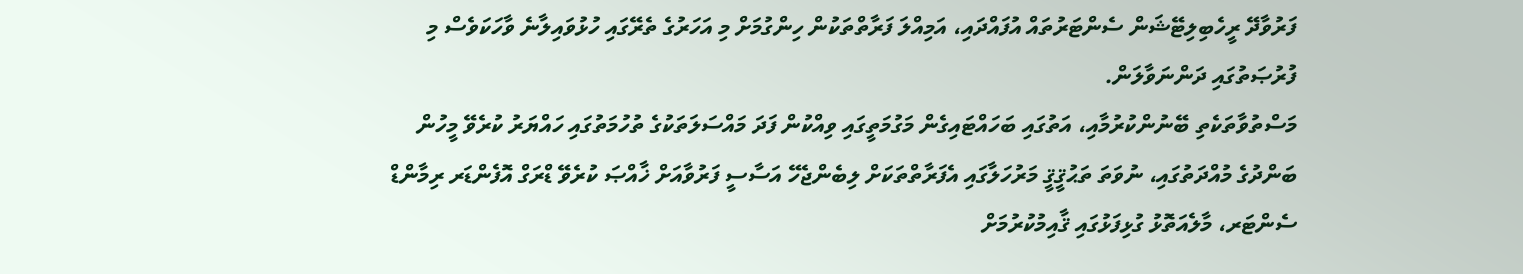ފަރުވާދޭ ރީހެބިލިޓޭޝަން ސެންޓަރުތައް އުފައްދައި، އަމިއްލަ ފަރާތްތަކުން ހިންގުމަށް މި އަހަރުގެ ތެރޭގައި ހުޅުވައިލާނެ ވާހަކަވެސް މި ފުރުޞަތުގައި ދަންނަވާލަން.
މަސްތުވާތަކެތި ބޭނުންކުރުމާއި، އަތުގައި ބަހައްޓައިގެން މަގުމަތީގައި ވިއްކުން ފަދަ މައްސަލަތަކުގެ ތުހުމަތުގައި ހައްޔަރު ކުރެވޭ މީހުން ބަންދުގެ މުއްދަތުގައި، ނުވަތަ ތަޙުޤީޤީ މަރުހަލާގައި އެފަރާތްތަކަށް ލިބެންޖެހޭ އަސާސީ ފަރުވާއަށް ޚާއްޞަ ކުރެވޭ ޑްރަގް އޮފެންޑަރ ރިމާންޑް ސެންޓަރ، މާލެއަތޮޅު ގުޅިފަޅުގައި ޤާއިމުކުރުމަށް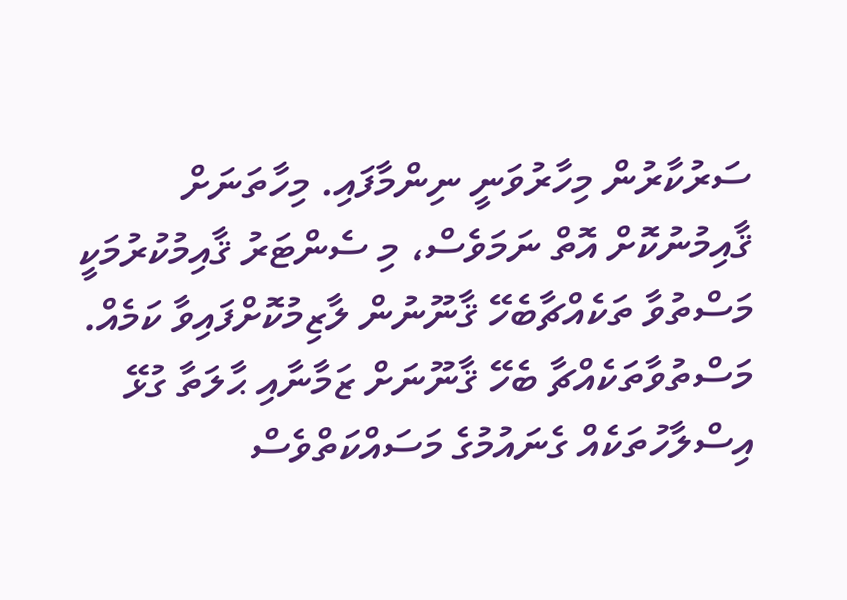ސަރުކާރުން މިހާރުވަނީ ނިންމާފައި. މިހާތަނަށް ޤާއިމުނުކޮށް އޮތް ނަމަވެސް، މި ސެންޓަރު ޤާއިމުކުރުމަކީ މަސްތުވާ ތަކެއްޗާބެހޭ ޤާނޫނުން ލާޒިމުކޮށްފައިވާ ކަމެއް.
މަސްތުވާތަކެއްޗާ ބެހޭ ޤާނޫނަށް ޒަމާނާއި ޙާލަތާ ގުޅޭ އިސްލާހުތަކެއް ގެނައުމުގެ މަސައްކަތްވެސް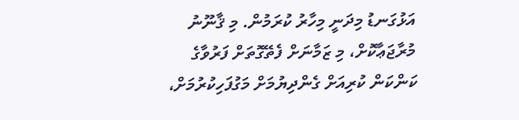އަޅުގަނޑު މިދަނީ މިހާރު ކުރަމުން. މި ޤާނޫނު މުރާޖަޢާކޮށް، މި ޒަމާނަށް ފެތޭގޮތަށް ފަރުވާގެ ކަންކަން ކުރިއަށް ގެންދިޔުމަށް މަގުފަހިކުރުމަށް،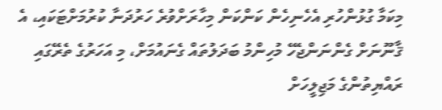މިކަމާ ގުޅުންހުރި އެހެނިހެން ކަންކަން މިހާރަށްވުރެ ހަރުދަނާ ކުރުމަށްޓަކައި، އެ ޤާނޫނަށް ގެންނަންޖެހޭ މުހިންމު ބަދަލުތައް ގެނައުމަށް، މި އަހަރުގެ ތެރޭގައި ރައްޔިތުންގެ މަޖިލީހަށް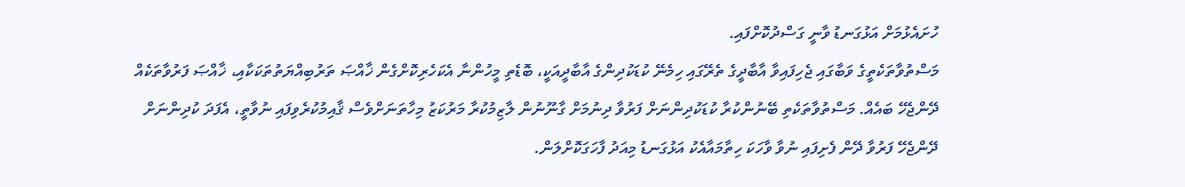ހުށައެޅުމަށް އަޅުގަނޑު ވާނީ ގަސްދުކޮށްފައި.
މަސްތުވާތަކެތީގެ ވަބާގައި ޖެހިފައިވާ އާބާދީގެ ތެރޭގައި ހިމެނޭ ކުޑަކުދިންގެ އާބާދީއަކީ، ބޮޑެތި މީހުންނާ އެކަހެރިކޮށްގެން ޚާއްޞަ ތަރުބިއްޔަތުތަކަކާއި، ޚާއްޞަ ފަރުވާތަކެއް ދޭންޖެހޭ ބައެއް. މަސްތުވާތަކެތި ބޭނުންކުރާ ކުޑަކުދިންނަށް ފަރުވާ ދިނުމަށް ގާނޫނުން ލާޒިމުކުރާ މަރުކަޒު މިހާތަނަށްވެސް ޤާއިމުކުރެވިފައި ނުވާތީ، އެފަދަ ކުދިންނަށް ދޭންޖެހޭ ފަރުވާ ދޭން ފެށިފައި ނުވާ ވާހަކަ ހިތާމައާއެކު އަޅުގަނޑު މިއަދު ފާހަގަކޮށްލަން.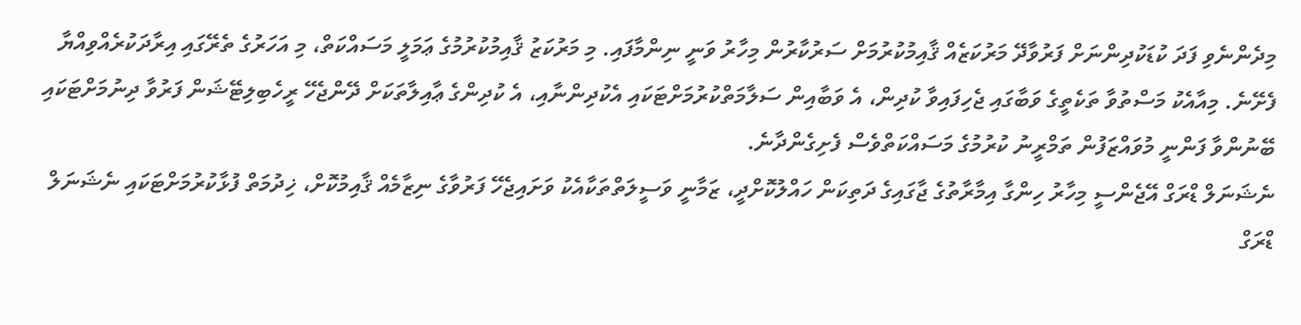މިދެންނެވި ފަދަ ކުޑަކުދިންނަށް ފަރުވާދޭ މަރުކަޒެއް ޤާއިމުކުރުމަށް ސަރުކާރުން މިހާރު ވަނީ ނިންމާފައި. މި މަރުކަޒު ޤާއިމުކުރުމުގެ ޢަމަލީ މަސައްކަތް، މި އަހަރުގެ ތެރޭގައި އިރާދަކުރެއްވިއްޔާ ފެށޭނެ. މިއާއެކު މަސްތުވާ ތަކެތީގެ ވަބާގައި ޖެހިފައިވާ ކުދިން، އެ ވަބާއިން ސަލާމަތްކުރުމަށްޓަކައި އެކުދިންނާއި، އެ ކުދިންގެ ޢާއިލާތަކަށް ދޭންޖެހޭ ރީހެބިލިޓޭޝަން ފަރުވާ ދިނުމަށްޓަކައި ބޭނުންވާ ފަންނީ މުވައްޒަފުން ތަމްރީނު ކުރުމުގެ މަސައްކަތްވެސް ފެށިގެންދާނެ.
ނެޝަނަލް ޑްރަގް އޭޖެންސީ މިހާރު ހިންގާ އިމާރާތުގެ ޖާގައިގެ ދަތިކަން ހައްލުކޮށްދީ، ޒަމާނީ ވަސީލަތްތަކާއެކު ވަށައިޖެހޭ ފަރުވާގެ ނިޒާމެއް ޤާއިމުކޮށް، ޚިދުމަތް ފުޅާކުރުމަށްޓަކައި ނެޝަނަލް ޑްރަގް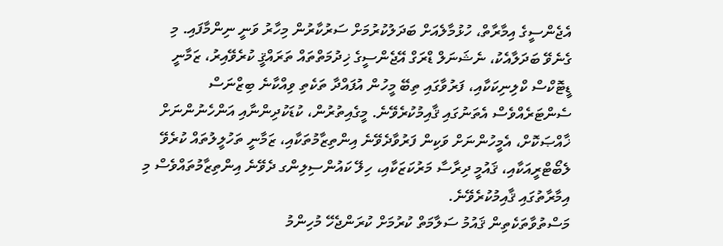އެޖެންސީގެ އިމާރާތް، ހުޅުމާލެއަށް ބަދަލުކުރުމަށް ސަރުކާރުން މިހާރު ވަނީ ނިންމާފައި. މި ގެނެވޭ ބަދަލާއެކު، ނެޝަނަލް ޑްރަގް އޭޖެންސީގެ ޚިދުމަތްތައް ތަރައްޤީ ކުރެވޭއިރު، ޒަމާނީ ޑީޓޮކްސް ކްލިނިކަކާއި، ފަރުވާގައި ތިބޭ މީހުން އުފައްދާ ތަކެތި ވިއްކާނެ ބިޒްނަސް ސެންޓަރެއްވެސް އެތަނުގައި ޤާއިމުކުރެވޭނެ. މީގެއިތުރުން، ކުޑަކުދިންނާއި އަންހެނުންނަށް ޚާއްޞަކޮށް، އެމީހުންނަށް ވަކިން ފަރުވާދެވޭނެ އިންތިޒާމުތަކާއި، ޒަމާނީ ތަހުލީލުތައް ކުރެވޭ ލެބޯޓްރީއަކާއި، ޤައުމީ ދިރާސާ މަރުކަޒަކާއި، ހިލޭ ކައުންސިލިންގ ދެވޭނެ އިންތިޒާމުތައްވެސް މި އިމާރާތުގައި ޤާއިމުކުރެވޭނެ.
މަސްތުވާތަކެތިން ޤައުމު ސަލާމަތް ކުރުމަށް ކުރަންޖެހޭ މުހިންމު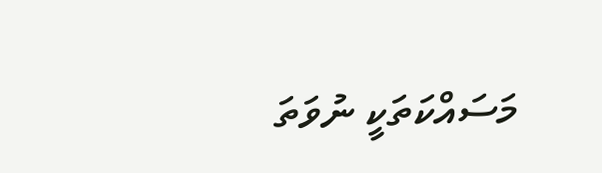މަސައްކަތަކީ ނުވަތަ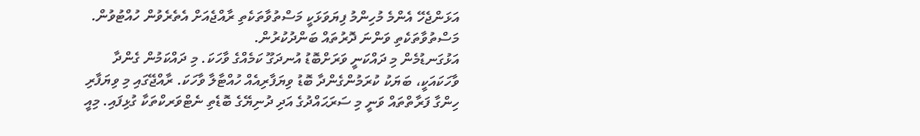އަޅަންޖެހޭ އެންމެ މުހިންމު ފިޔަވަޅަކީ މަސްތުވާތަކެތި ރާއްޖެއަށް އެތެރެވުން ހުއްޓުވުން. މަސްތުވާތަކެތި ވަންނަ ދޮރުތައް ބަންދުކުރުން.
އަޅުގަނޑުމެން މި ދައްކަނީ ވަރަށްބޮޑު އުނދަގޫ ކަމެއްގެ ވާހަކަ. މި ދައްކަމުން ގެންދާ ވާހަކައަކީ، ބަޔަކު ކުރަމުންގެންދާ ބޮޑު ވިޔަފާރިއެއް ހުއްޓާލާ ވާހަކަ. ރާއްޖޭގައި މި ވިޔަފާރި ހިންގާ ފަރާތްތައް ވަނީ މި ސަރަޙައްދުގެ އަދި ދުނިޔޭގެ ބޮޑެތި ނެޓްވަރކްތަކާ ގުޅިފައި. މިއީ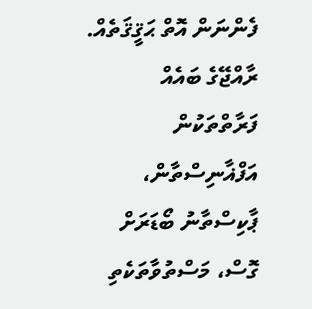ފެންނަން އޮތް ޙަޤީޤަތެއް. ރާއްޖޭގެ ބައެއް ފަރާތްތަކުން އަފްޣާނިސްތާން، ޕާކިސްތާނު ބޯޑަރަށް ގޮސް، މަސްތުވާތަކެތި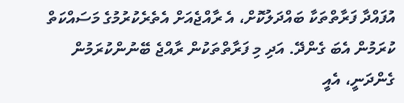އުފައްދާ ފަރާތްތަކާ ބައްދަލުކޮށް، އެ ރާއްޖެއަށް އެތެރެކުރުމުގެ މަސައްކަތް ކުރަމުން އެބަ ގެންދޭ. އަދި މި ފަރާތްތަކުން ރާއްޖެ ބޭނުންކުރަމުން ގެންދަނީ، އެއީ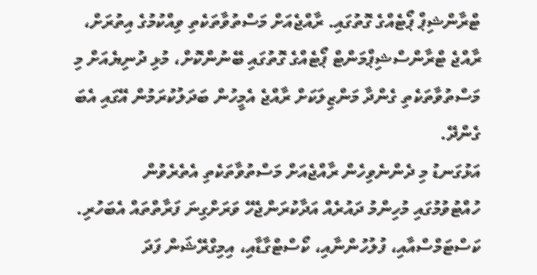ޓްރާންޝިޕް ޕޯޓެއްގެ ގޮތުގައި. ރާއްޖެއަށް މަސްތުވާތަކެތި ވިއްކުމުގެ އިތުރަށް، ރާއްޖެ ޓްރާންސްޝިޕްމަންޓް ޕޯޓެއްގެ ގޮތުގައި ބޭނުންކޮށް، މުޅި ދުނިޔެއަށް މި މަސްތުވާތަކެތި ގެންދާ މަންޒިލަކަށް ރާއްޖެ އެމީހުން ބަދަލުކުރަމުން އޭގައި އެބަ ގެންދޭ.
އަޅުގަނޑު މި ދެންނެވިހެން ރާއްޖެއަށް މަސްތުވާތަކެތި އެތެރެވުން ހުއްޓުވުމުގައި މުހިންމު ދައުރެއް އަދާކުރަންޖެހޭ ވަރަށްގިނަ ފަރާތްތައް އެބަހުރި. ކަސްޓަމްސްއާއި، ފުލުހުންނާއި، ކޯސްޓްގާޑާއި، އިމިގްރޭޝަން ފަދަ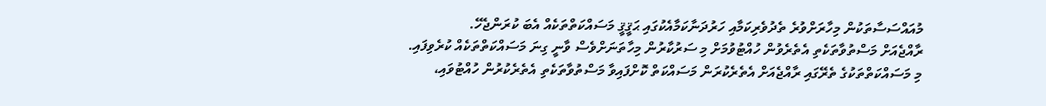މުއައްސަސާތަކުން މިހާރަށްވުރެ ތެދުވެރިކަމާއި ހަރުދަނާކަމާއެކުގައި ޙަޤީޤީ މަސައްކަތްތަކެއް އެބަ ކުރަންޖެހޭ.
ރާއްޖެއަށް މަސްތުވާތަކެތި އެތެރެވުން ހުއްޓުވުމަށް މި ސަރުކާރުން މިހާތަނަށްވެސް ވާނީ ގިނަ މަސައްކަތްތަކެއް ކުރެވިފައި. މި މަސައްކަތްތަކުގެ ތެރޭގައި ރާއްޖެއަށް އެތެރެކުރަން މަސައްކަތް ކޮށްފައިވާ މަސްތުވާތަކެތި އެތެރެކުރުން ހުއްޓުވައި،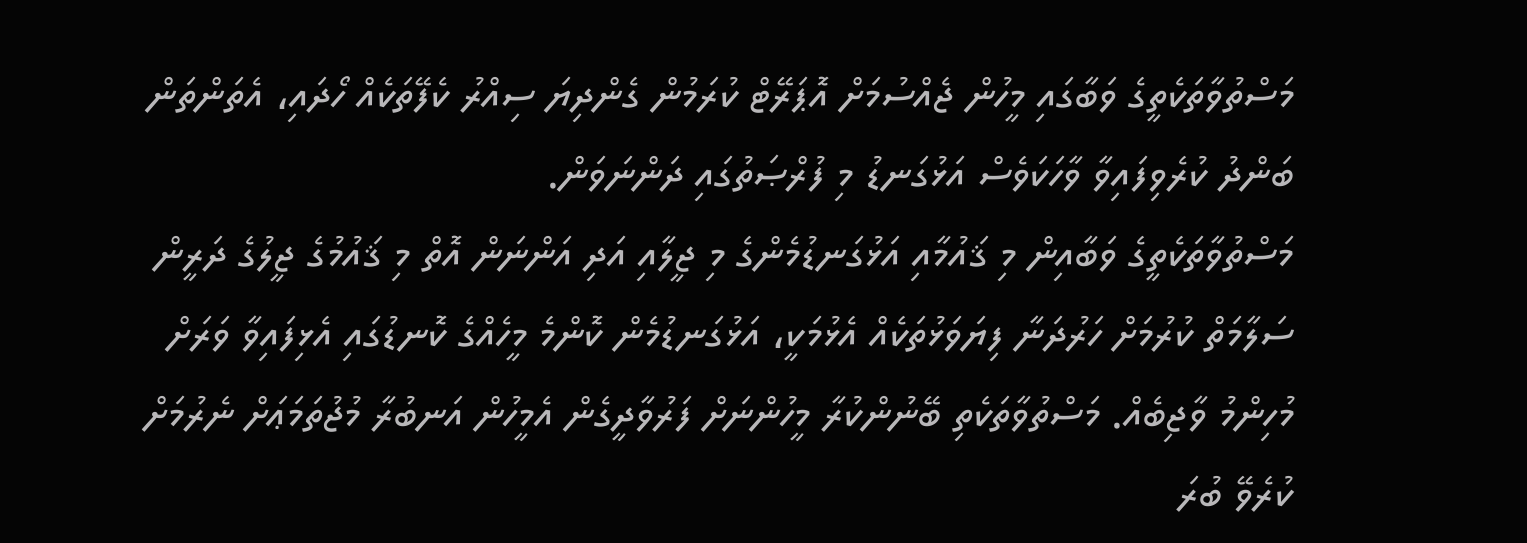މަސްތުވާތަކެތީގެ ވަބާގައި މީހުން ޖެއްސުމަށް އޮޕަރޭޓް ކުރަމުން ގެންދިޔަ ސިއްރު ކެފޭތަކެއް ހޯދައި، އެތަންތަން ބަންދު ކުރެވިފައިވާ ވާހަކަވެސް އަޅުގަނޑު މި ފުރްޞަތުގައި ދަންނަވަން.
މަސްތުވާތަކެތީގެ ވަބާއިން މި ޤައުމާއި އަޅުގަނޑުމެންގެ މި ޖީލާއި އަދި އަންނަން އޮތް މި ޤައުމުގެ ޖީލުގެ ދަރީން ސަލާމަތް ކުރުމަށް ހަރުދަނާ ފިޔަވަޅުތަކެއް އެޅުމަކީ، އަޅުގަނޑުމެން ކޮންމެ މީހެއްގެ ކޮނޑުގައި އެޅިފައިވާ ވަރަށް މުހިންމު ވާޖިބެއް. މަސްތުވާތަކެތި ބޭނުންކުރާ މީހުންނަށް ފަރުވާދީގެން އެމީހުން އަނބުރާ މުޖުތަމަޢަށް ނެރުމަށް ކުރެވޭ ބުރަ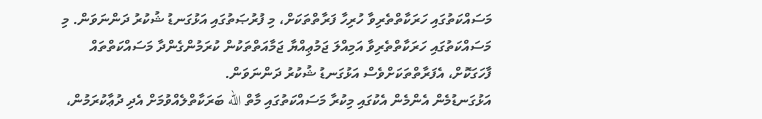މަސައްކަތުގައި ހަރަކާތްތެރިވާ ހުރިހާ ފަރާތްތަކަށް، މި ފުރުޞަތުގައި އަޅުގަނޑު ޝުކުރު ދަންނަވަން. މި މަސައްކަތުގައި ހަރަކާތްތެރިވާ އަމިއްލަ ޖަމުޢިއްޔާ ޖަމާއަތްތަކުން ކުރަމުންގެންދާ މަސައްކަތްތައް ފާހަގަކޮށް، އެފަރާތްތަކަށްވެސް އަޅުގަނޑު ޝުކުރު ދަންނަވަން.
އަޅުގަނޑުމެން އެންމެން އެކުގައި މިކުރާ މަސައްކަތުގައި މާތް الله ބަރަކާތްލެއްވުމަށް އެދި ދުޢާކުރަމުން،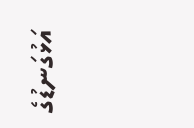އަޅުގަނޑުގެ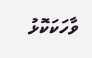ވާހަކަކޮޅު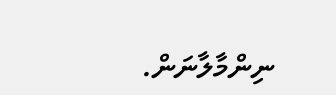ނިންމާލާނަން.